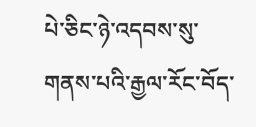པེ་ཅིང་ཉེ་འདབས་སུ་གནས་པའི་རྒྱལ་རོང་བོད་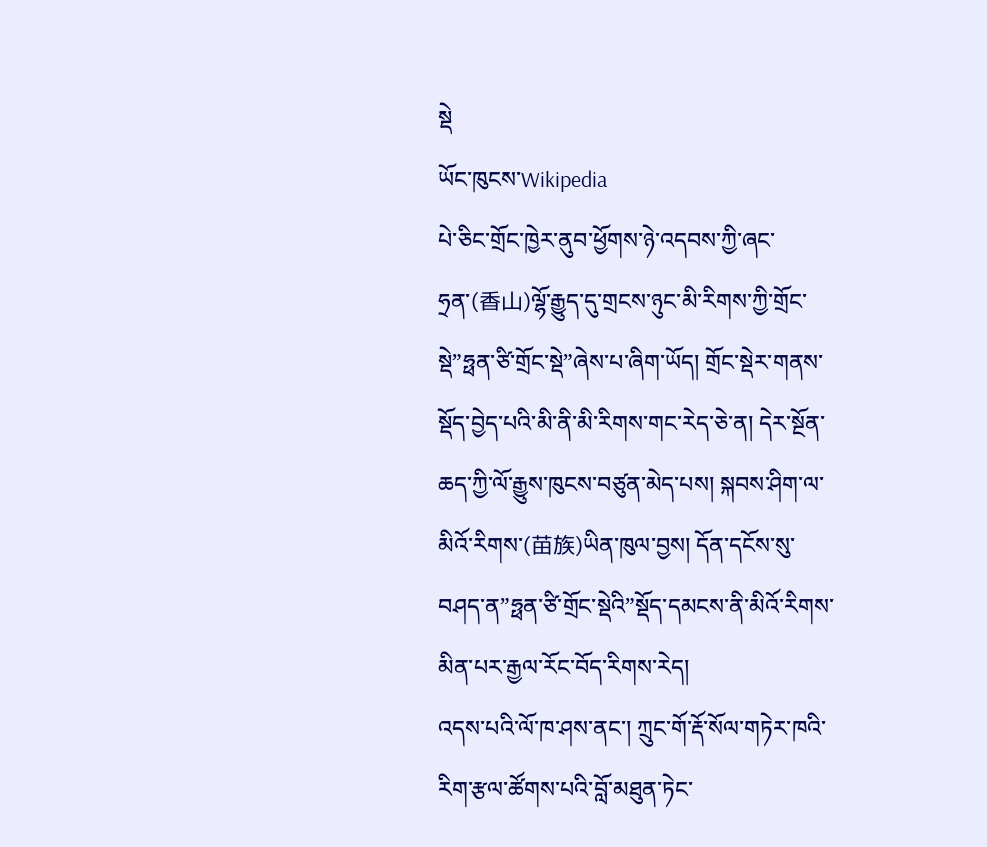སྡེ
ཡོང་ཁུངས་Wikipedia
པེ་ཅིང་གྲོང་ཁྱེར་ནུབ་ཕྱོགས་ཉེ་འདབས་ཀྱི་ཞང་ཧྲན་(香山)ལྷོ་རྒྱུད་དུ་གྲངས་ཉུང་མི་རིགས་ཀྱི་གྲོང་སྡེ”ཧྥན་ཙི་གྲོང་སྡེ”ཞེས་པ་ཞིག་ཡོད། གྲོང་སྡེར་གནས་སྡོད་བྱེད་པའི་མི་ནི་མི་རིགས་གང་རེད་ཅེ་ན། དེར་སྔོན་ཆད་ཀྱི་ལོ་རྒྱུས་ཁུངས་བཙུན་མེད་པས། སྐབས་ཤིག་ལ་མིའོ་རིགས་(苗族)ཡིན་ཁུལ་བྱས། དོན་དངོས་སུ་བཤད་ན”ཧྥན་ཙི་གྲོང་སྡེའི”སྡོད་དམངས་ནི་མིའོ་རིགས་མིན་པར་རྒྱལ་རོང་བོད་རིགས་རེད།
འདས་པའི་ལོ་ཁ་ཤས་ནང་། ཀྲུང་གོ་རྡོ་སོལ་གཏེར་ཁའི་རིག་རྩལ་ཚོགས་པའི་བློ་མཐུན་ཏེང་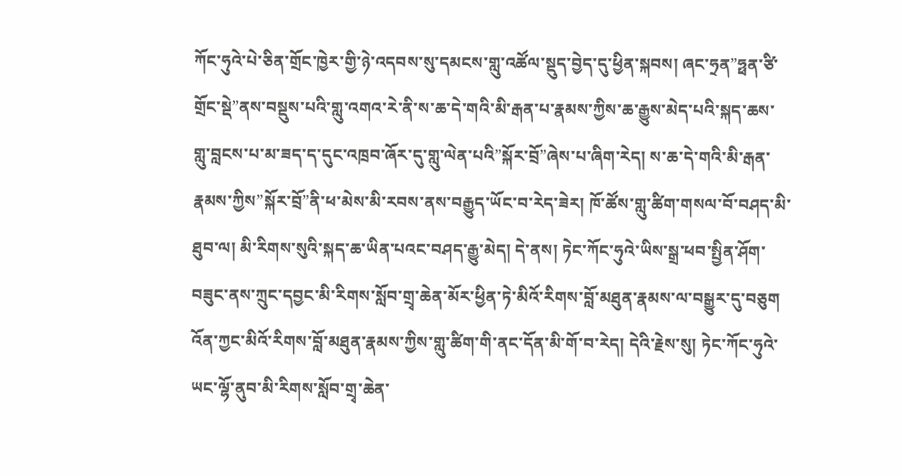ཀོང་ཧུའེ་པེ་ཅིན་གྲོང་ཁྱེར་གྱི་ཉེ་འདབས་སུ་དམངས་གླུ་འཚོལ་སྡུད་བྱེད་དུ་ཕྱིན་སྐབས། ཞང་ཧྲན”ཧྥན་ཙི་གྲོང་སྡེ”ནས་བསྡུས་པའི་གླུ་འགའ་རེ་ནི་ས་ཆ་དེ་གའི་མི་རྒན་པ་རྣམས་ཀྱིས་ཆ་རྒྱུས་མེད་པའི་སྐད་ཆས་གླུ་བླངས་པ་མ་ཟད་ད་དུང་འཁྲབ་ཞོར་དུ་གླུ་ལེན་པའི”སྐོར་བྲོ”ཞེས་པ་ཞིག་རེད། ས་ཆ་དེ་གའི་མི་རྒན་རྣམས་ཀྱིས”སྐོར་བྲོ”ནི་ཕ་མེས་མི་རབས་ནས་བརྒྱུད་ཡོང་བ་རེད་ཟེར། ཁོ་ཚོས་གླུ་ཚིག་གསལ་བོ་བཤད་མི་ཐུབ་ལ། མི་རིགས་སུའི་སྐད་ཆ་ཡིན་པའང་བཤད་རྒྱུ་མེད། དེ་ནས། ཏེང་ཀོང་ཧུའེ་ཡིས་སྒྲ་ཕབ་སྤྱིན་ཤོག་བཟུང་ནས་ཀྲུང་དབྱང་མི་རིགས་སློབ་གྲྭ་ཆེན་མོར་ཕྱིན་ཏེ་མིའོ་རིགས་བློ་མཐུན་རྣམས་ལ་བསྒྱུར་དུ་བཅུག འོན་ཀྱང་མིའོ་རིགས་བློ་མཐུན་རྣམས་ཀྱིས་གླུ་ཚིག་གི་ནང་དོན་མི་གོ་བ་རེད། དེའི་རྗེས་སུ། ཏེང་ཀོང་ཧུའེ་ཡང་ལྷོ་ནུབ་མི་རིགས་སློབ་གྲྭ་ཆེན་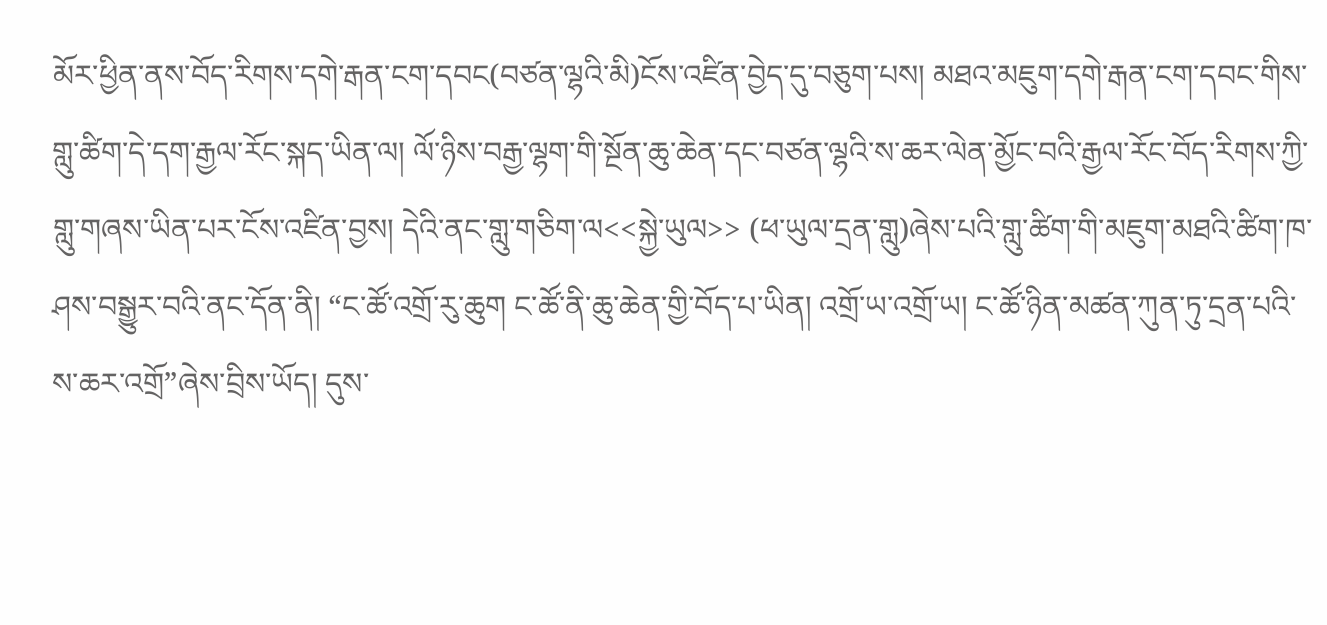མོར་ཕྱིན་ནས་བོད་རིགས་དགེ་རྒན་ངག་དབང(བཙན་ལྷའི་མི)ངོས་འཛིན་བྱེད་དུ་བཅུག་པས། མཐའ་མཇུག་དགེ་རྒན་ངག་དབང་གིས་གླུ་ཚིག་དེ་དག་རྒྱལ་རོང་སྐད་ཡིན་ལ། ལོ་ཉིས་བརྒྱ་ལྷག་གི་སྔོན་ཆུ་ཆེན་དང་བཙན་ལྷའི་ས་ཆར་ལེན་མྱོང་བའི་རྒྱལ་རོང་བོད་རིགས་ཀྱི་གླུ་གཞས་ཡིན་པར་ངོས་འཛིན་བྱས། དེའི་ནང་གླུ་གཅིག་ལ<<སྐྱེ་ཡུལ>> (ཕ་ཡུལ་དྲན་གླུ)ཞེས་པའི་གླུ་ཚིག་གི་མཇུག་མཐའི་ཚིག་ཁ་ཤས་བསྒྱུར་བའི་ནང་དོན་ནི། “ང་ཚོ་འགྲོ་རུ་ཆུག ང་ཚོ་ནི་ཆུ་ཆེན་གྱི་བོད་པ་ཡིན། འགྲོ་ཡ་འགྲོ་ཡ། ང་ཚོ་ཉིན་མཚན་ཀུན་ཏུ་དྲན་པའི་ས་ཆར་འགྲོ”ཞེས་བྲིས་ཡོད། དུས་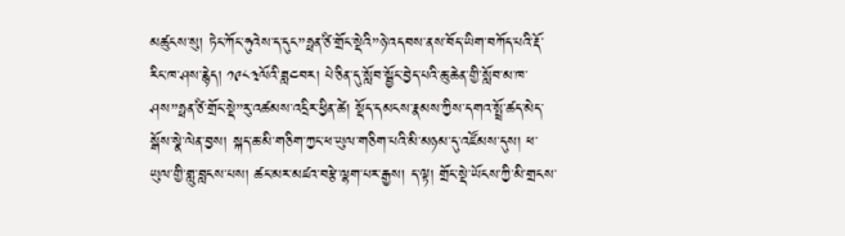མཚུངས་སུ། ཏེང་ཀོང་ཧུའེས་ད་དུང”ཧྥན་ཙི་གྲོང་སྡེའི”ཉེ་འདབས་ནས་བོད་ཡིག་བཀོད་པའི་རྡོ་རིང་ཁ་ཤས་རྙེད། ༡༩༨༣ལོའི་ཟླ༤བར། པེ་ཅིན་དུ་སློབ་སྦྱོང་བྱེད་པའི་ཆུ་ཆེན་གྱི་སློབ་མ་ཁ་ཤས”ཧྥན་ཙི་གྲོང་སྡེ”རུ་འཚམས་འདྲིར་ཕྱིན་ཚེ། སྡོད་དམངས་རྣམས་ཀྱིས་དགའ་སྤྲོ་ཚད་མེད་སྒོས་སྣེ་ལེན་བྱས། སྐད་ཆ་མི་གཅིག་ཀྱང་ཕ་ཡུལ་གཅིག་པའི་མི་མཉམ་དུ་འཛོམས་དུས། ཕ་ཡུལ་གྱི་གླུ་བླངས་པས། ཚང་མར་མཛའ་བརྩེ་ལྷག་པར་རྒྱས། ད་ལྟ། གྲོང་སྡེ་ཡོངས་ཀྱི་མི་གྲངས་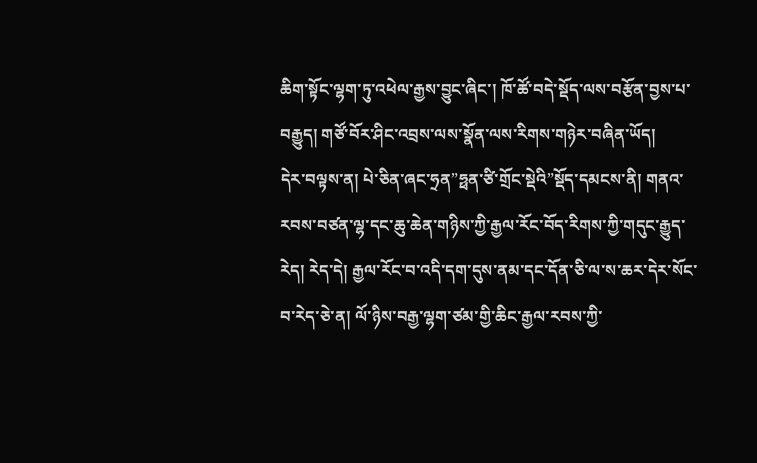ཆིག་སྟོང་ལྷག་ཏུ་འཕེལ་རྒྱས་བྱུང་ཞིང་། ཁོ་ཚོ་བདེ་སྡོད་ལས་བརྩོན་བྱས་པ་བརྒྱུད། གཙོ་བོར་ཤིང་འབྲས་ལས་སྣོན་ལས་རིགས་གཉེར་བཞིན་ཡོད།
དེར་བལྟས་ན། པེ་ཅིན་ཞང་ཧྲན”ཧྥན་ཙི་གྲོང་སྡེའི”སྡོད་དམངས་ནི། གནའ་རབས་བཙན་ལྷ་དང་ཆུ་ཆེན་གཉིས་ཀྱི་རྒྱལ་རོང་བོད་རིགས་ཀྱི་གདུང་རྒྱུད་རེད། རེད་དེ། རྒྱལ་རོང་བ་འདི་དག་དུས་ནམ་དང་དོན་ཅི་ལ་ས་ཆར་དེར་སོང་བ་རེད་ཅེ་ན། ལོ་ཉིས་བརྒྱ་ལྷག་ཙམ་གྱི་ཆིང་རྒྱལ་རབས་ཀྱི་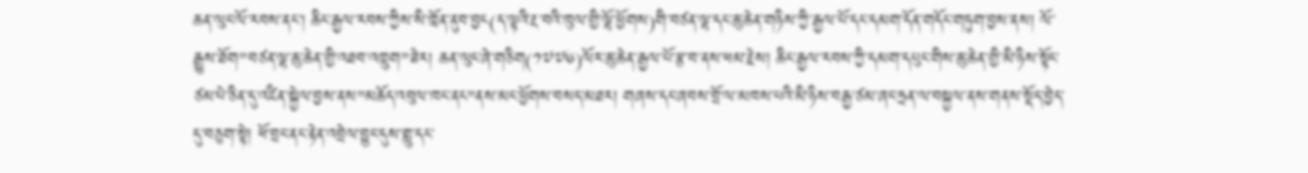ཆན་ལུང་ལོ་རབས་ནང་། ཆིང་རྒྱལ་རབས་ཀྱིས་སི་ཁྲོན་ནུབ་བྱང(ད་ལྟའི་རྔ་བའི་ཁུལ་གྱི་ལྷོ་ཕྱོགས)གི་བཙན་ལྷ་དང་ཆུ་ཆེན་གཉིས་ཀྱི་རྒྱལ་པོ་དང་དམག་དོན་གདོང་གཏུག་བྱས་ནས། ལོ་རྒྱུས་ཐོག”བཙན་ལྷ་ཆུ་ཆེན་གྱི་འཐབ་འཁྲུག”ཟེར། ཆན་ལུང་ཞེ་གཅིག(༡༧༧༦)ལོར་ཆུ་ཆེན་རྒྱལ་པོ་རྩ་བ་ནས་ཕམ་རྗེས། ཆིང་རྒྱལ་རབས་ཀྱི་དམག་དཔུང་གིས་ཆུ་ཆེན་གྱི་མི་ཉིས་སྟོང་ཙམ་པེ་ཅིན་དུ་འཛིན་སྐྱེལ་བྱས་ནས”མཆོད་འབུལ་ཁང་ནང”ནས་མང་ཕྱོགས་བསད་མཐར། གཞས་དང་ཞབས་བྲོ་ལ་མཁས་པའི་མི་ཉིས་བརྒྱ་ཙམ་ཞང་ཧྲན་ལ་བསྐྱལ་ནས་གནས་སྡོད་བྱེད་དུ་བཅུག་སྟེ། ཕོ་བྲང་ནང་རྟེན་འབྲེལ་བྱུང་དུས་གླུ་དང་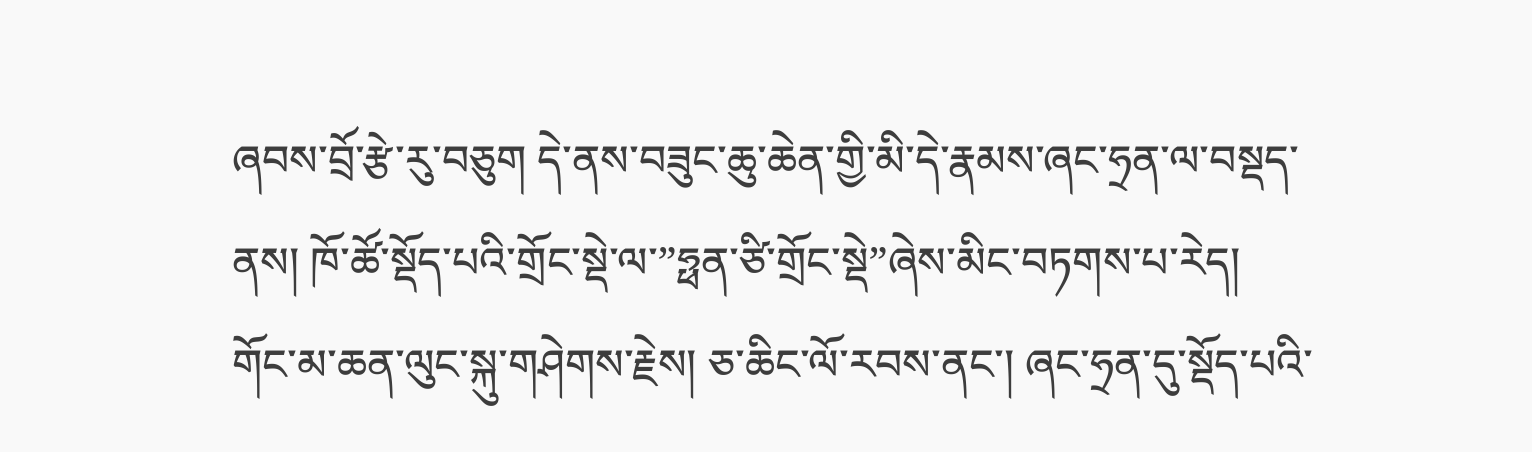ཞབས་བྲོ་རྩེ་རུ་བཅུག དེ་ནས་བཟུང་ཆུ་ཆེན་གྱི་མི་དེ་རྣམས་ཞང་ཧྲན་ལ་བསྡད་ནས། ཁོ་ཚོ་སྡོད་པའི་གྲོང་སྡེ་ལ་”ཧྥན་ཙི་གྲོང་སྡེ”ཞེས་མིང་བཏགས་པ་རེད།
གོང་མ་ཆན་ལུང་སྐུ་གཤེགས་རྗེས། ཅ་ཆིང་ལོ་རབས་ནང་། ཞང་ཧྲན་དུ་སྡོད་པའི་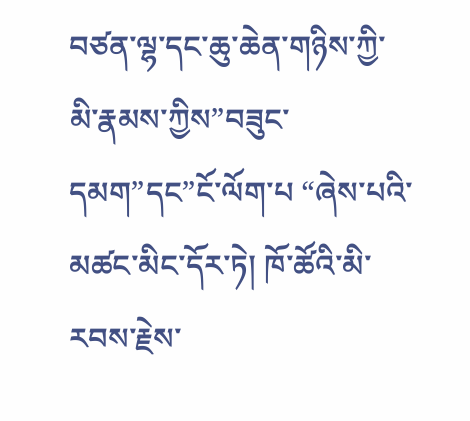བཙན་ལྷ་དང་ཆུ་ཆེན་གཉིས་ཀྱི་མི་རྣམས་ཀྱིས”བཟུང་དམག”དང”ངོ་ལོག་པ “ཞེས་པའི་མཚང་མིང་དོར་ཏེ། ཁོ་ཚོའི་མི་རབས་རྗེས་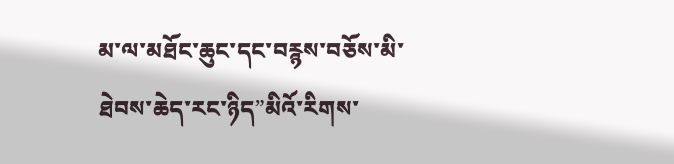མ་ལ་མཐོང་ཆུང་དང་བརྙས་བཅོས་མི་ཐེབས་ཆེད་རང་ཉིད”མིའོ་རིགས་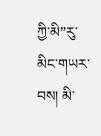ཀྱི་མི”རུ་མིང་གཡར་བས། མི་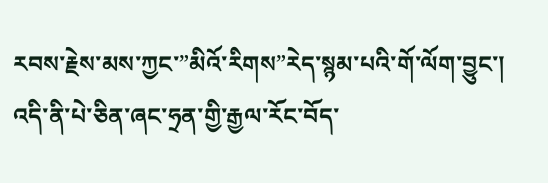རབས་རྗེས་མས་ཀྱང་”མིའོ་རིགས”རེད་སྙམ་པའི་གོ་ལོག་བྱུང་། འདི་ནི་པེ་ཅིན་ཞང་ཧྲན་གྱི་རྒྱལ་རོང་བོད་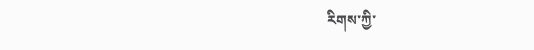རིགས་ཀྱི་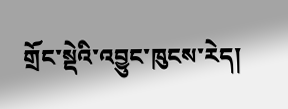གྲོང་སྡེའི་འབྱུང་ཁུངས་རེད།